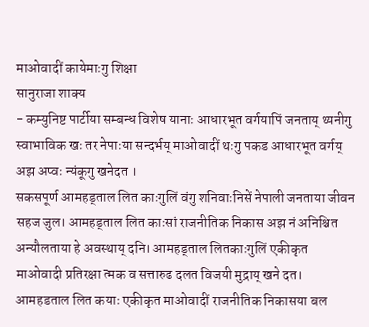माओवादीं कायेमाःगु शिक्षा
सानुराजा शाक्य
- कम्युनिष्ट पार्टीया सम्बन्ध विशेष यानाः आधारभूत वर्गयापिं जनताय् थ्यनीगु स्वाभाविक खः तर नेपाःया सन्दर्भय् माओवादीं थःगु पकड आधारभूत वर्गय् अझ अप्वः न्यंकूगु खनेदत ।
सकसपूर्ण आमहड्ताल लित काःगुलिं वंगु शनिवाःनिसें नेपाली जनताया जीवन सहज जुल। आमहड्ताल लित काःसां राजनीतिक निकास अझ नं अनिश्चित अन्यौलताया हे अवस्थाय् दनि। आमहड्ताल लितकाःगुलिं एकीकृत माओवादी प्रतिरक्षा त्मक व सत्तारुढ दलत विजयी मुद्राय् खने दत। आमहडताल लित कयाः एकीकृत माओवादीं राजनीतिक निकासया बल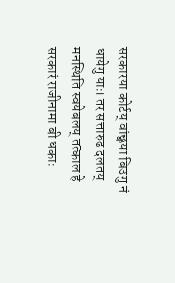सरकारया कोर्टय् वांछ्वया बिउगु नं धायेगु याः। तर सत्तारुढ दलतय् मनस्थिति स्वयेबलय् तत्काल हे सरकारं राजीनामा बी धकाः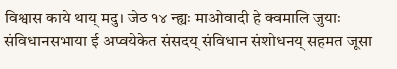विश्वास काये थाय् मदु। जेठ १४ न्ह्यः माओवादी हे क्वमालि जुयाः संविधानसभाया ई अप्वयेकेत संसदय् संविधान संशोधनय् सहमत जूसा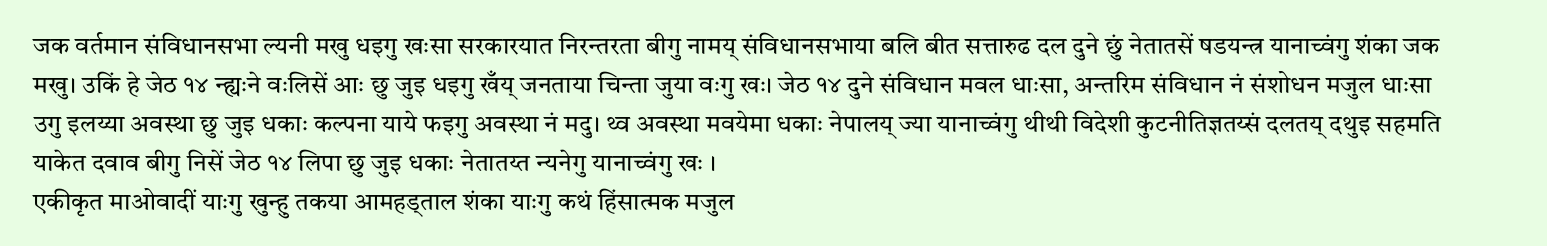जक वर्तमान संविधानसभा ल्यनी मखु धइगु खःसा सरकारयात निरन्तरता बीगु नामय् संविधानसभाया बलि बीत सत्तारुढ दल दुने छुं नेतातसें षडयन्त्र यानाच्वंगु शंका जक मखु। उकिं हे जेठ १४ न्ह्यःने वःलिसें आः छु जुइ धइगु खँय् जनताया चिन्ता जुया वःगु खः। जेठ १४ दुने संविधान मवल धाःसा, अन्तरिम संविधान नं संशोधन मजुल धाःसा उगु इलय्या अवस्था छु जुइ धकाः कल्पना याये फइगु अवस्था नं मदु। थ्व अवस्था मवयेमा धकाः नेपालय् ज्या यानाच्वंगु थीथी विदेशी कुटनीतिज्ञतय्सं दलतय् दथुइ सहमति याकेत दवाव बीगु निसें जेठ १४ लिपा छु जुइ धकाः नेतातय्त न्यनेगु यानाच्वंगु खः ।
एकीकृत माओवादीं याःगु खुन्हु तकया आमहड्ताल शंका याःगु कथं हिंसात्मक मजुल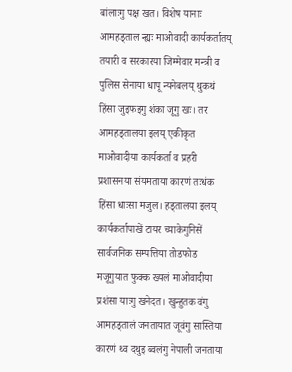बांलाःगु पक्ष खत। विशेष यानाः आमहड्ताल न्ह्यः माओवादी कार्यकर्तातय् तयारी व सरकारया जिम्मेवार मन्त्री व पुलिस सेनाया धापू न्यनेबलय् थुकथं हिंसा जुइफइगु शंका जूगु खः। तर आमहड्तालया इलय् एकीकृत माओवादीया कार्यकर्ता व प्रहरी प्रशासनया संयमताया कारणं तःधंक हिंसा धाःसा मजुल। हड्तालया इलय् कार्यकर्तापाखें टायर च्याकेगुनिसें सार्वजनिक सम्पत्तिया तोडफोड मजूगुयात फुक्क ख्यलं माओवादीया प्रशंसा याःगु खनेदत। खुन्हुतक वंगु आमहड्तालं जनतायात जूवंगु सास्तिया कारणं थ्व दथुइ ब्वलंगु नेपाली जनताया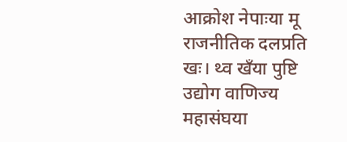आक्रोश नेपाःया मू राजनीतिक दलप्रति खः। थ्व खँया पुष्टि उद्योग वाणिज्य महासंघया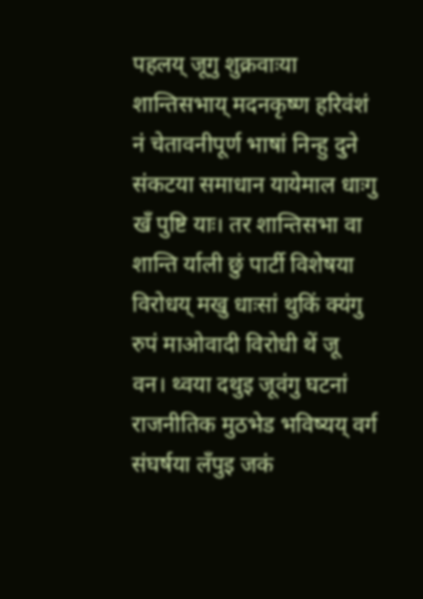पहलय् जूगु शुक्रवाःया शान्तिसभाय् मदनकृष्ण हरिवंशं नं चेतावनीपूर्ण भाषां निन्हु दुने संकटया समाधान यायेमाल धाःगु खँ पुष्टि याः। तर शान्तिसभा वा शान्ति र्याली छुं पार्टी विशेषया विरोधय् मखु धाःसां थुकिं क्यंगु रुपं माओवादी विरोधी थें जू वन। थ्वया दथुइ जूवंगु घटनां राजनीतिक मुठभेड भविष्यय् वर्ग संघर्षया लँपुइ जकं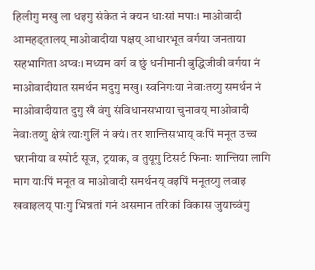हिलीगु मखु ला धइगु संकेत नं क्यन धाःसां मपाः। माओवादी आमहड्तालय् माओवादीया पक्षय् आधारभूत वर्गया जनताया सहभागिता अप्वः। मध्यम वर्ग व छुं धनीमानी बुद्धिजीवी वर्गया नं माओवादीयात समर्थन मदुगु मखु। स्वनिगःया नेवाःतय्गु समर्थन नं माओवादीयात दुगु खँ वंगु संविधानसभाया चुनावय् माओवादी नेवाःतय्गु क्षेत्रं त्याःगुलिं नं क्यं। तर शान्तिसभाय् वःपिं मनूत उच्च घरानीया व स्पोर्ट सूज, ट्रयाक, व तुयूगु टिसर्ट फिनाः शान्तिया लागि माग याःपिं मनूत व माओवादी समर्थनय् वइपिं मनूतय्गु लवाइ खवाइलय् पाःगु भिन्नतां गनं असमान तरिकां विकास जुयाच्वंगु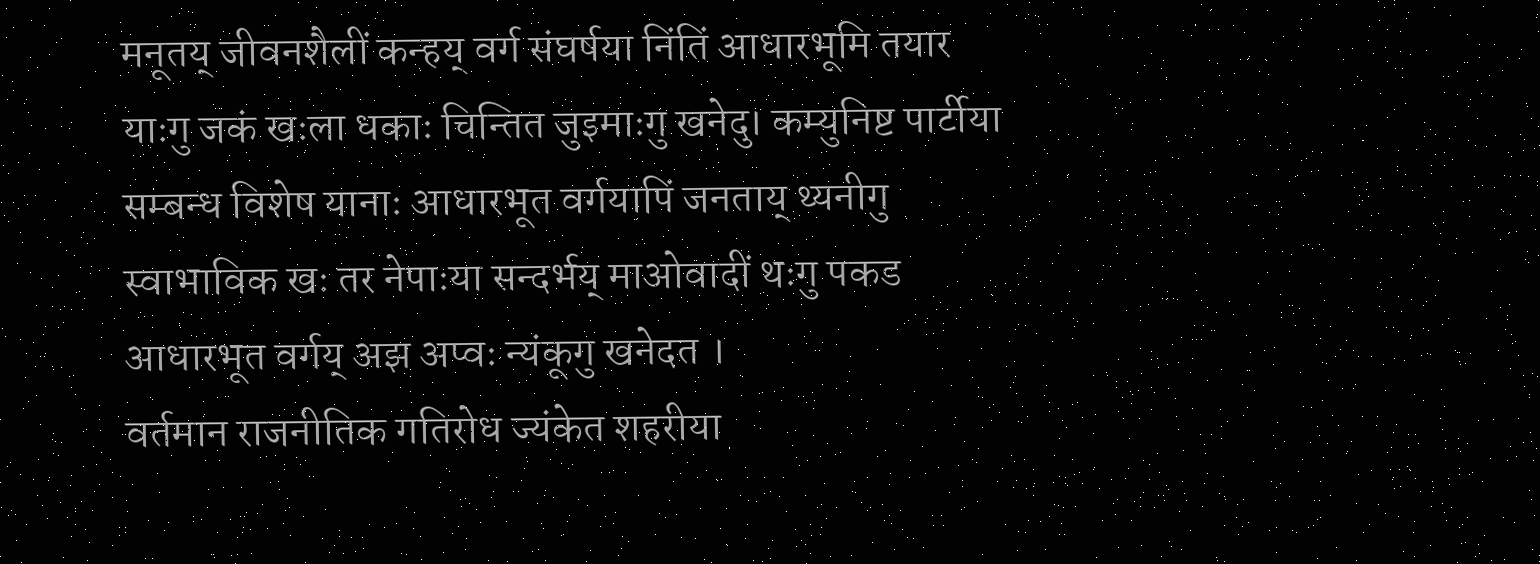मनूतय् जीवनशैलीं कन्हय् वर्ग संघर्षया निंतिं आधारभूमि तयार याःगु जकं खःला धकाः चिन्तित जुइमाःगु खनेदु। कम्युनिष्ट पार्टीया सम्बन्ध विशेष यानाः आधारभूत वर्गयापिं जनताय् थ्यनीगु स्वाभाविक खः तर नेपाःया सन्दर्भय् माओवादीं थःगु पकड आधारभूत वर्गय् अझ अप्वः न्यंकूगु खनेदत ।
वर्तमान राजनीतिक गतिरोध ज्यंकेत शहरीया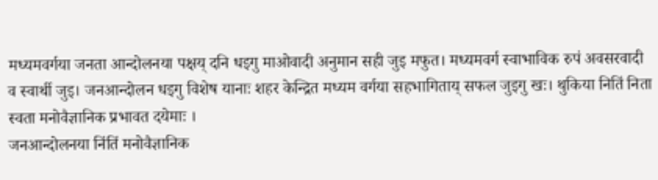मध्यमवर्गया जनता आन्दोलनया पक्षय् दनि धइगु माओवादी अनुमान सही जुइ मफुत। मध्यमवर्ग स्वाभाविक रुपं अवसरवादी व स्वार्थी जुइ। जनआन्दोलन धइगु विशेष यानाः शहर केन्द्रित मध्यम वर्गया सहभागिताय् सफल जुइगु खः। थुकिया नितिं निता स्वता मनोवैज्ञानिक प्रभावत दयेमाः ।
जनआन्दोलनया निंतिं मनोवैज्ञानिक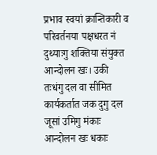प्रभाव स्वयां क्रान्तिकारी व परिवर्तनया पक्षधरत नं दुथ्याःगु शक्तिया संयुक्त आन्दोलन खः। उकी तःधंगु दल वा सीमित कार्यकर्तात जक दुगु दल जूसां उमिगु मंकाः आन्दोलन खः धकाः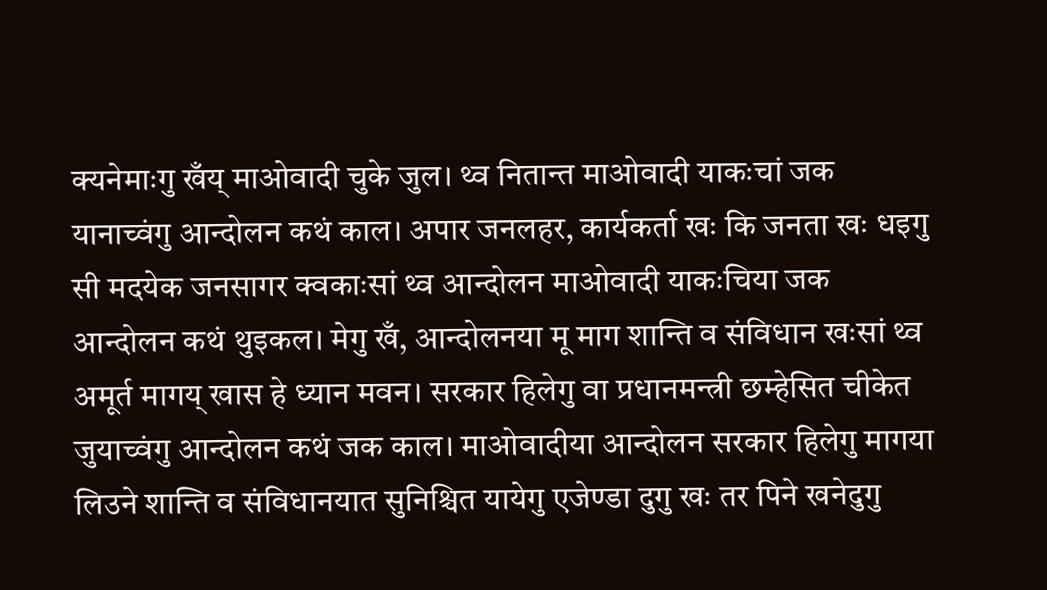क्यनेमाःगु खँय् माओवादी चुके जुल। थ्व नितान्त माओवादी याकःचां जक यानाच्वंगु आन्दोलन कथं काल। अपार जनलहर, कार्यकर्ता खः कि जनता खः धइगु सी मदयेक जनसागर क्वकाःसां थ्व आन्दोलन माओवादी याकःचिया जक आन्दोलन कथं थुइकल। मेगु खँ, आन्दोलनया मू माग शान्ति व संविधान खःसां थ्व अमूर्त मागय् खास हे ध्यान मवन। सरकार हिलेगु वा प्रधानमन्त्री छम्हेसित चीकेत जुयाच्वंगु आन्दोलन कथं जक काल। माओवादीया आन्दोलन सरकार हिलेगु मागया लिउने शान्ति व संविधानयात सुनिश्चित यायेगु एजेण्डा दुगु खः तर पिने खनेदुगु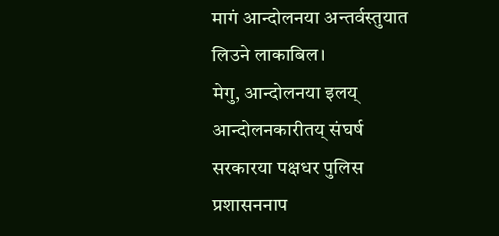मागं आन्दोलनया अन्तर्वस्तुयात लिउने लाकाबिल।
मेगु, आन्दोलनया इलय् आन्दोलनकारीतय् संघर्ष सरकारया पक्षधर पुलिस प्रशासननाप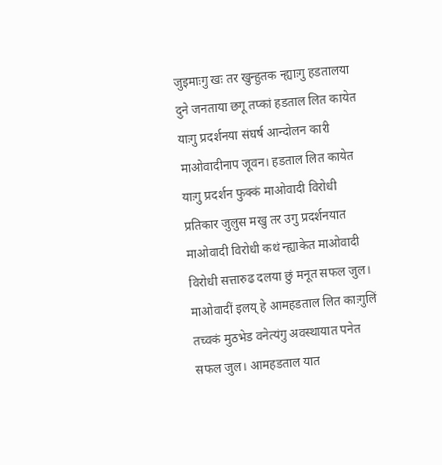जुइमाःगु खः तर खुन्हुतक न्ह्याःगु हडतालया दुने जनताया छगू तप्कां हडताल लित कायेत याःगु प्रदर्शनया संघर्ष आन्दोलन कारी माओवादीनाप जूवन। हडताल लित कायेत याःगु प्रदर्शन फुक्कं माओवादी विरोधी प्रतिकार जुलुस मखु तर उगु प्रदर्शनयात माओवादी विरोधी कथं न्ह्याकेत माओवादी विरोधी सत्तारुढ दलया छुं मनूत सफल जुल। माओवादीं इलय् हे आमहडताल लित काःगुलिं तच्वकं मुठभेड वनेत्यंगु अवस्थायात पनेत सफल जुल। आमहडताल यात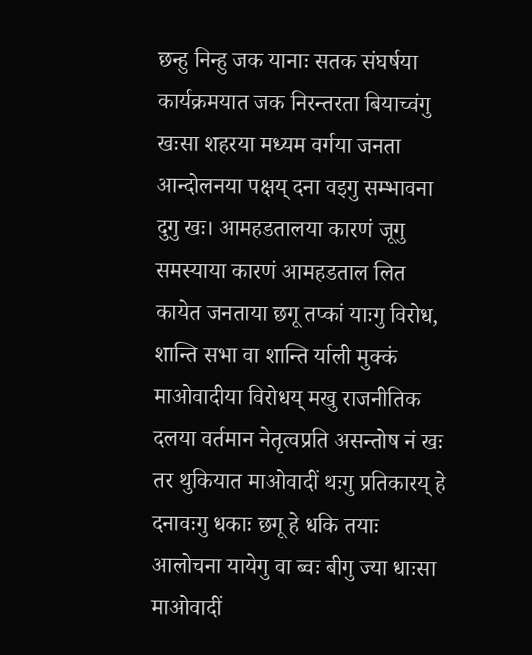छन्हु निन्हु जक यानाः सतक संघर्षया कार्यक्रमयात जक निरन्तरता बियाच्वंगु खःसा शहरया मध्यम वर्गया जनता आन्दोलनया पक्षय् दना वइगु सम्भावना दुगु खः। आमहडतालया कारणं जूगु समस्याया कारणं आमहडताल लित कायेत जनताया छगू तप्कां याःगु विरोध, शान्ति सभा वा शान्ति र्याली मुक्कं माओवादीया विरोधय् मखु राजनीतिक दलया वर्तमान नेतृत्वप्रति असन्तोष नं खः तर थुकियात माओवादीं थःगु प्रतिकारय् हे दनावःगु धकाः छगू हे धकि तयाः आलोचना यायेगु वा ब्वः बीगु ज्या धाःसा माओवादीं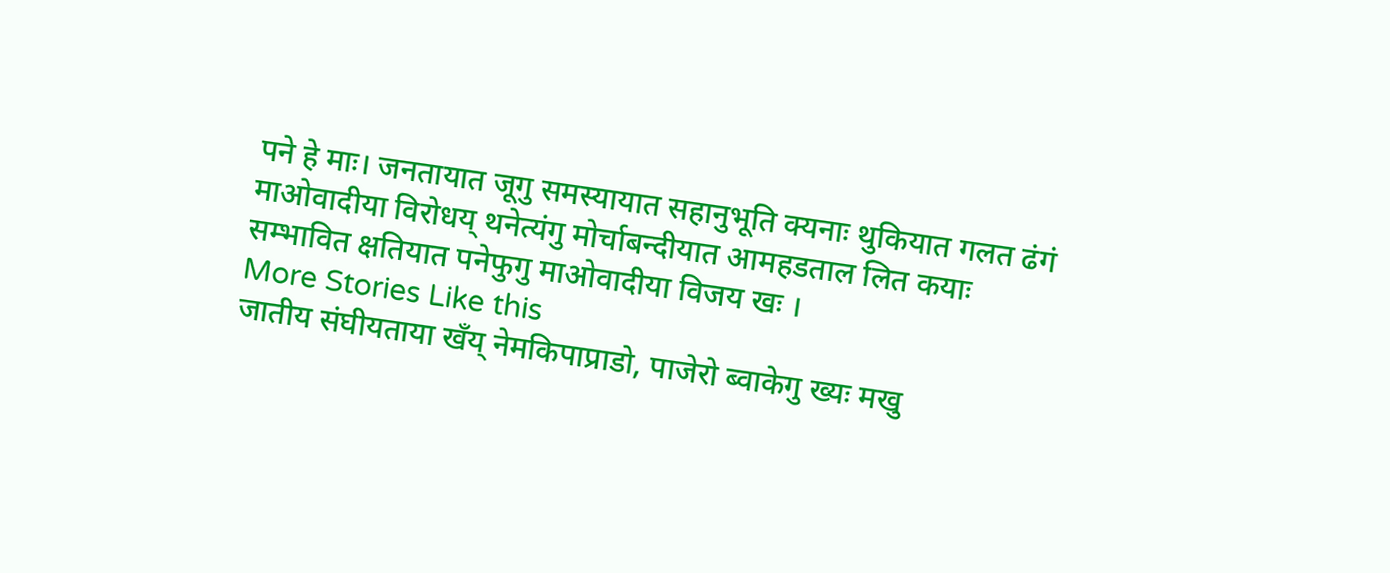पने हे माः। जनतायात जूगु समस्यायात सहानुभूति क्यनाः थुकियात गलत ढंगं माओवादीया विरोधय् थनेत्यंगु मोर्चाबन्दीयात आमहडताल लित कयाः सम्भावित क्षतियात पनेफुगु माओवादीया विजय खः ।
More Stories Like this
जातीय संघीयताया खँय् नेमकिपाप्राडो, पाजेरो ब्वाकेगु ख्यः मखु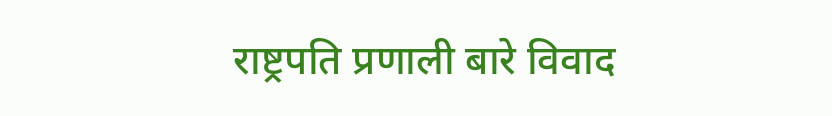राष्ट्रपति प्रणाली बारे विवाद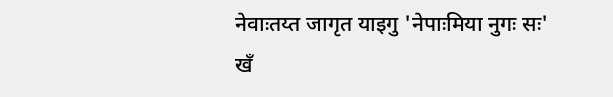नेवाःतय्त जागृत याइगु 'नेपाःमिया नुगः सः'
खँ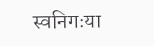स्वनिगःया